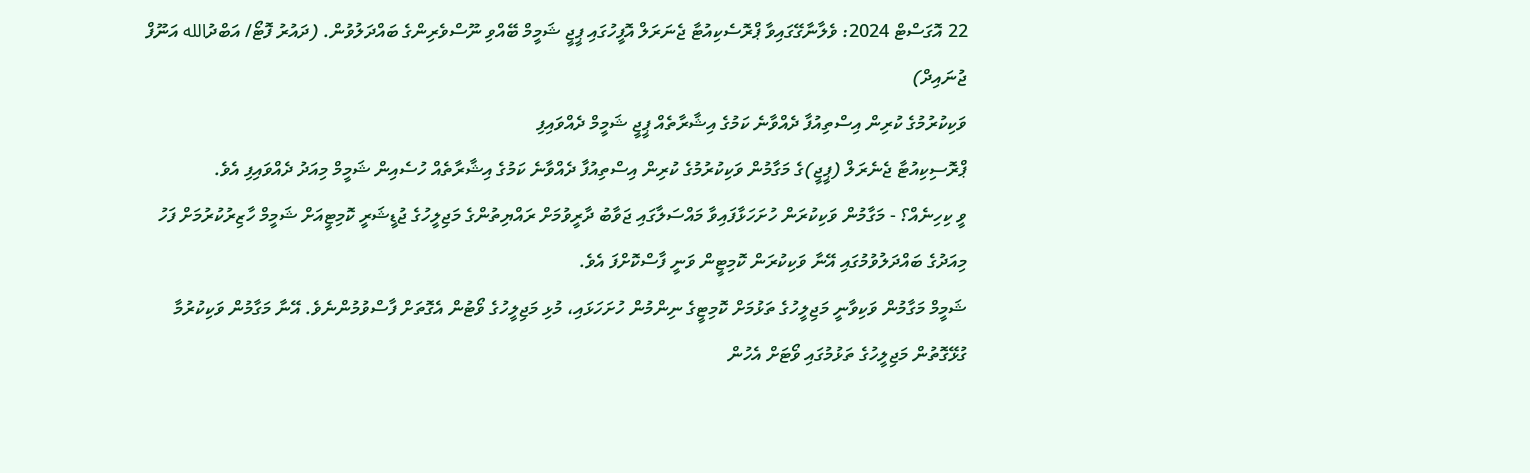22 އޮގަސްޓް 2024: ވެލާނާގޭގައިވާ ޕްރޮސެކިއުޓާ ޖެނަރަލް އޮފީހުގައި ޕީޖީ ޝަމީމް ބޭއްވި ނޫސްވެރިންގެ ބައްދަލުވުން. (ދައުރު ފޮޓޯ/ އަބްދުالله އަނޫފް ޖުނައިދް)
ވަކިކުރުމުގެ ކުރިން އިސްތިއުފާ ދެއްވާނެ ކަމުގެ އިޝާރާތެއް ޕީޖީ ޝަމީމް ދެއްވައިފި
ޕްރޮސިކިއުޓާ ޖެނެރަލް (ޕީޖީ)ގެ މަގާމުން ވަކިކުރުމުގެ ކުރިން އިސްތިއުފާ ދެއްވާނެ ކަމުގެ އިޝާރާތެއް ހުސެއިން ޝަމީމް މިއަދު ދެއްވައިފި އެވެ.
ވީ ކިހިނެއް؟ - މަގާމުން ވަކިކުރަން ހުށަހަޅާފައިވާ މައްސަލާގައި ޖަވާބު ދާރީވުމަށް ރައްޔިތުންގެ މަޖިލީހުގެ ޖުޑީޝަރީ ކޮމިޓީއަށް ޝަމީމް ހާޒިރުކުރުމަށް ފަހު މިއަދުގެ ބައްދަލުވުމުގައި އޭނާ ވަކިކުރަން ކޮމިޓީން ވަނީ ފާސްކޮށްފަ އެވެ.
ޝަމީމް މަގާމުން ވަކިވާނީ މަޖިލީހުގެ ތަޅުމަށް ކޮމިޓީގެ ނިންމުން ހުށަހަޅައި، މުޅި މަޖިލީހުގެ ވޯޓުން އެގޮތަށް ފާސްވުމުންނެވެ. އޭނާ މަގާމުން ވަކިކުރުމާ ގުޅޭގޮތުން މަޖިލީހުގެ ތަޅުމުގައި ވޯޓަށް އެހުން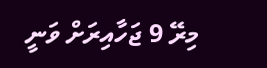މިރޭ 9 ޖަހާއިރަށް ވަނީ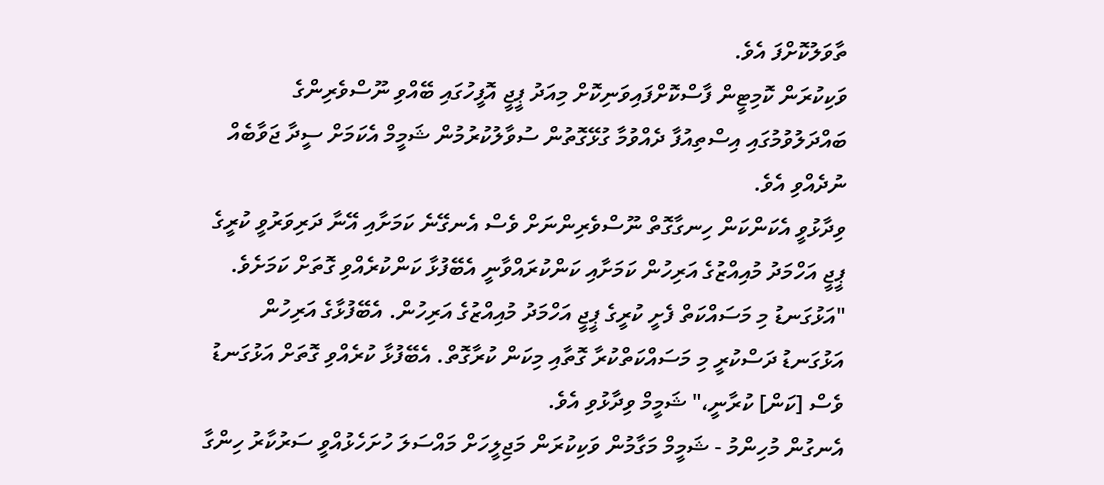ތާވަލުކޮށްފަ އެވެ.
ވަކިކުރަން ކޮމިޓީން ފާސްކޮށްފައިވަނިކޮށް މިއަދު ޕީޖީ އޮފީހުގައި ބޭއްވި ނޫސްވެރިންގެ ބައްދަލުވުމުގައި އިސްތިއުފާ ދެއްވުމާ ގުޅޭގޮތުން ސުވާލުކުރުމުން ޝަމީމް އެކަމަށް ސީދާ ޖަވާބެއް ނުދެއްވި އެވެ.
ވިދާޅުވީ އެކަންކަން ހިނގާގޮތް ނޫސްވެރިންނަށް ވެސް އެނގޭނެ ކަމަށާއި އޭނާ ދަރިވަރުވީ ކުރީގެ ޕީޖީ އަހްމަދު މުއިއްޒުގެ އަރިހުން ކަމަށާއި ކަންކުރައްވާނީ އެބޭފުޅާ ކަންކުރެއްވި ގޮތަށް ކަމަށެވެ.
"އަޅުގަނޑު މި މަސައްކަތް ފެށީ ކުރީގެ ޕީޖީ އަހްމަދު މުއިއްޒުގެ އަރިހުން. އެބޭފުޅާގެ އަރިހުން އަޅުގަނޑު ދަސްކުރީ މި މަސައްކަތްކުރާ ގޮތާއި މިކަން ކުރާގޮތް. އެބޭފުޅާ ކުރެއްވި ގޮތަށް އަޅުގަނޑު ވެސް [ކަން] ކުރާނީ،" ޝަމީމް ވިދާޅުވި އެވެ.
އެނގުން މުހިންމު - ޝަމީމް މަގާމުން ވަކިކުރަން މަޖިލީހަށް މައްސަލަ ހުށަހެޅުއްވީ ސަރުކާރު ހިންގާ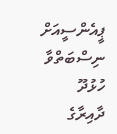ޕީއެންސީއަށް ނިސްބަތްވާ ހުޅުދޫ ދާއިރާގެ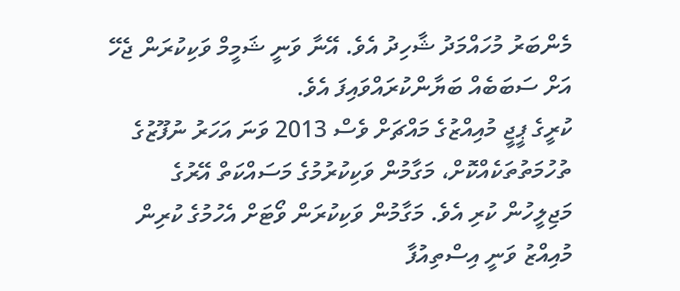މެންބަރު މުހައްމަދު ޝާހިދު އެވެ. އޭނާ ވަނީ ޝަމީމް ވަކިކުރަން ޖެހޭ އަށް ސަބަބެއް ބަޔާންކުރައްވައިފަ އެވެ.
ކުރީގެ ޕީޖީ މުއިއްޒުގެ މައްޗަށް ވެސް 2013 ވަނަ އަހަރު ނުފޫޒުގެ ތުހުމަތުތަކެއްކޮށް، މަގާމުން ވަކިކުރުމުގެ މަސައްކަތް އޭރުގެ މަޖިލީހުން ކުރި އެވެ. މަގާމުން ވަކިކުރަން ވޯޓަށް އެހުމުގެ ކުރިން މުއިއްޒު ވަނީ އިސްތިއުފާ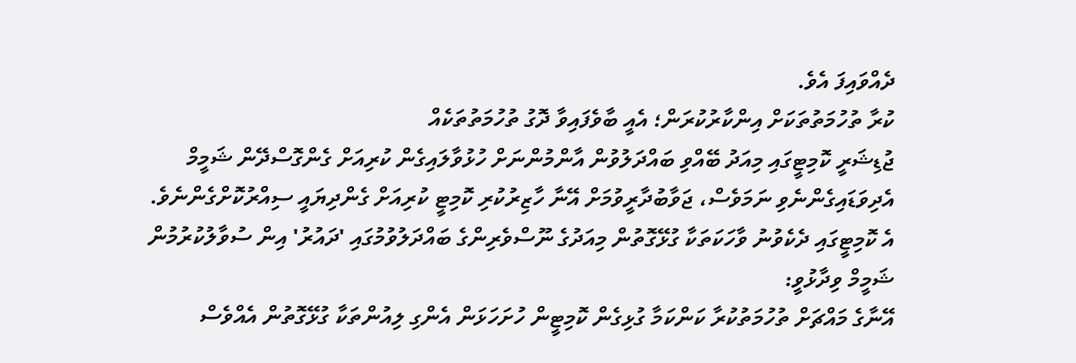ދެއްވައިފަ އެވެ.
ކުރާ ތުހުމަތުތަކަށް އިންކާރުކުރަން؛ އެއީ ބާވެފައިވާ ދޮގު ތުހުމަތުތަކެއް
ޖުޑިޝަރީ ކޮމިޓީގައި މިއަދު ބޭއްވި ބައްދަލުވުން އާންމުންނަށް ހުޅުވާލައިގެން ކުރިއަށް ގެންގޮސްދޭން ޝަމީމް އެދިވަޑައިގެންނެވި ނަމަވެސް، ޖަވާބުދާރީވުމަށް އޭނާ ހާޒިރުކުރި ކޮމިޓީ ކުރިއަށް ގެންދިޔައީ ސިއްރުކޮށްގެންނެވެ.
އެ ކޮމިޓީގައި ދެކެވުނު ވާހަކަތަކާ ގުޅޭގޮތުން މިއަދުގެ ނޫސްވެރިންގެ ބައްދަލުވުމުގައި 'ދައުރު' އިން ސުވާލުކުރުމުން ޝަމީމް ވިދާޅުވީ:
އޭނާގެ މައްޗަށް ތުހުމަތުކުރާ ކަންކަމާ ގުޅިގެން ކޮމިޓީން ހުށަހަޅަން އެންގި ލިއުންތަކާ ގުޅޭގޮތުން އެއްވެސް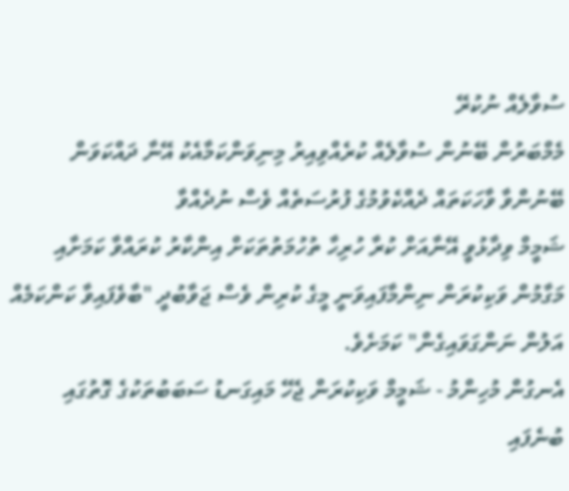ސުވާލެއް ނުކުރޭ
މެމްބަރުން ބޭނުން ސުވާލެއް ކުރެއްވިއިރު މިނިވަންކަމާއެކު އޭނާ ދައްކަވަން ބޭނުންވާ ވާހަކަތައް ދެއްކެވުމުގެ ފުރުސަތެއް ވެސް ނުދެއްވާ
ޝަމީމް ވިދާޅުވީ އޭނާއަށް ކުރާ ހުރިހާ ތުހުމަތުތަކަށް އިންކާރު ކުރައްވާ ކަމަށާއި މަގާމުން ވަކިކުރަން ނިންމާފައިވަނީ މީގެ ކުރިން ވެސް ޖަވާބުދީ "ބާވެފައިވާ ކަންކަމެއް އަލުން ނަންގަވައިގެން" ކަމަށެވެ.
އެނގުން މުހިންމު - ޝަމީމް ވަކިކުރަން ޖެހޭ މައިގަނޑު ސަބަބުތަކުގެ ގޮތުގައި ބުނެފައި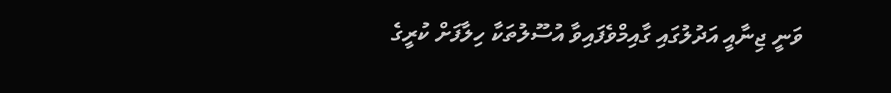ވަނީ ޖިނާއީ އަދުލުގައި ގާއިމްވެފައިވާ އުސޫލުތަކާ ހިލާފަށް ކުރީގެ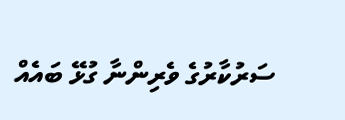ސަރުކާރުގެ ވެރިންނާ ގުޅޭ ބައެއް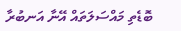ބޮޑެތި މައްސަލަތައް އޭނާ އަނބުރާ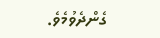ގެންދެވުމެވެ.